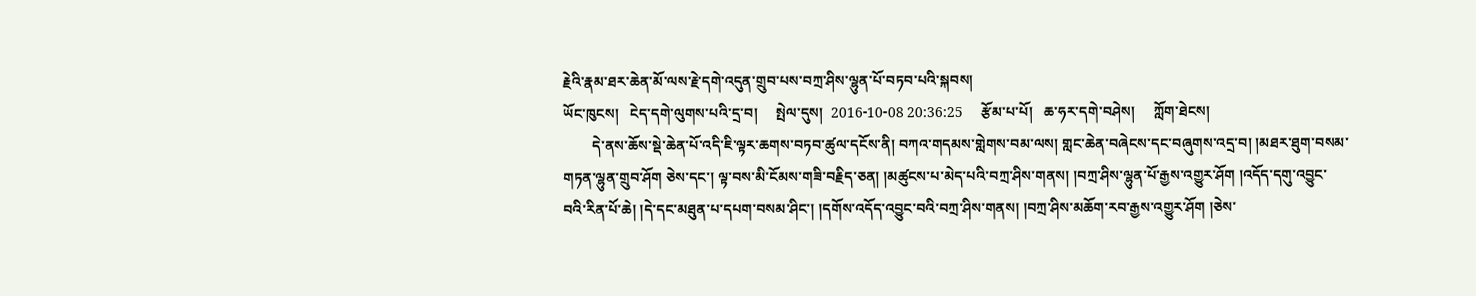རྗེའི་རྣམ་ཐར་ཆེན་མོ་ལས་རྗེ་དགེ་འདུན་གྲུབ་པས་བཀྲ་ཤིས་ལྷུན་པོ་བཏབ་པའི་སྐབས།
ཡོང་ཁུངས།   ངེད་དགེ་ལུགས་པའི་དྲ་བ།     སྤེལ་དུས།  2016-10-08 20:36:25     རྩོམ་པ་པོ།   ཆ་ཧར་དགེ་བཤེས།     ཀློག་ཐེངས།
        དེ་ནས་ཆོས་སྡེ་ཆེན་པོ་འདི་ཇི་ལྟར་ཆགས་བཏབ་ཚུལ་དངོས་ནི། བཀའ་གདམས་གླེགས་བམ་ལས། གླང་ཆེན་བཞེངས་དང་བཞུགས་འདྲ་བ། །མཐར་ཐུག་བསམ་གཏན་ལྷུན་གྲུབ་ཤོག ཅེས་དང་། ལྟ་བས་མི་ངོམས་གཟི་བརྗིད་ཅན། །མཚུངས་པ་མེད་པའི་བཀྲ་ཤིས་གནས། །བཀྲ་ཤིས་ལྷུན་པོ་རྒྱས་འགྱུར་ཤོག །འདོད་དགུ་འབྱུང་བའི་རིན་པོ་ཆེ། །དེ་དང་མཐུན་པ་དཔག་བསམ་ཤིང་། །དགོས་འདོད་འབྱུང་བའི་བཀྲ་ཤིས་གནས། །བཀྲ་ཤིས་མཆོག་རབ་རྒྱས་འགྱུར་ཤོག །ཅེས་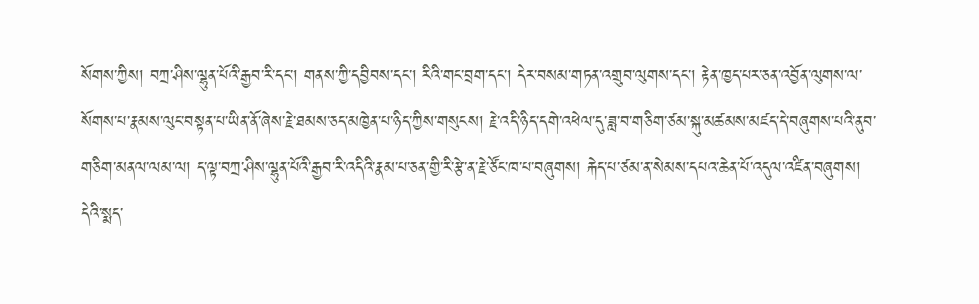སོགས་ཀྱིས། བཀྲ་ཤིས་ལྷུན་པོའི་རྒྱབ་རི་དང་། གནས་ཀྱི་དབྱིབས་དང་། རིའི་གང་བྲག་དང་། དེར་བསམ་གཏན་འགྲུབ་ལུགས་དང་། རྟེན་ཁྱད་པར་ཅན་འབྱོན་ལུགས་ལ་སོགས་པ་རྣམས་ལུང་བསྟན་པ་ཡིན་ནོ་ཞེས་རྗེ་ཐམས་ཅད་མཁྱེན་པ་ཉིད་ཀྱིས་གསུངས། རྗེ་འདི་ཉིད་དགེ་འཕེལ་དུ་ཟླ་བ་གཅིག་ཙམ་སྐུ་མཚམས་མཛད་དེ་བཞུགས་པའི་ནུབ་གཅིག་མནལ་ལམ་ལ། ད་ལྟ་བཀྲ་ཤིས་ལྷུན་པོའི་རྒྱབ་རི་འདིའི་རྣམ་པ་ཅན་གྱི་རི་རྩེ་ན་རྗེ་ཙོང་ཁ་པ་བཞུགས། རྐེད་པ་ཙམ་ན་སེམས་དཔའ་ཆེན་པོ་འདུལ་འཛིན་བཞུགས། དེའི་སྨད་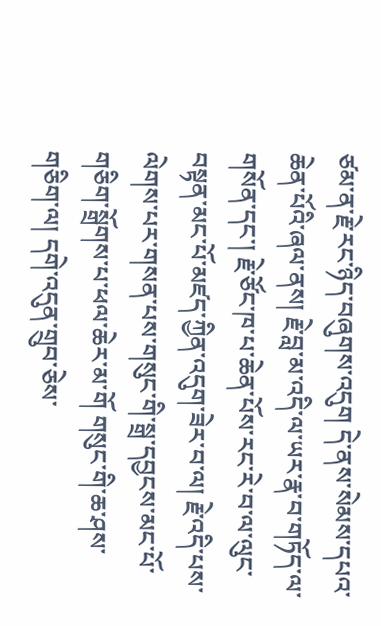ཙམ་ན་རྗེ་རང་ཉིད་བཞུགས་འདུག དེ་ནས་སེམས་དཔའ་ཆེན་པོའི་ཞལ་ནས། རྗེ་བླ་མ་འདི་ལ་ཡར་རྣ་བ་གཏོད་ལ་གསོན་དང་། རྗེ་ཙོང་ཁ་པ་ཆེན་པོས་རང་རེ་བ་ལ་ལུང་བསྟན་མང་པོ་མཛད་ཀྱིན་འདུག་ཟེར་བ་ལ། རྗེ་འདི་པས་ལེགས་པར་གསན་པས་གསུང་གི་སྒྲ་དབྱངས་མང་པོ་གཅིག་སྒྲོགས་པ་ཕལ་ཆེར་མ་གོ གསུང་གི་ཆ་ཤས་གཅིག་ལ། དགེ་འདུན་གྲུབ་ཅེས་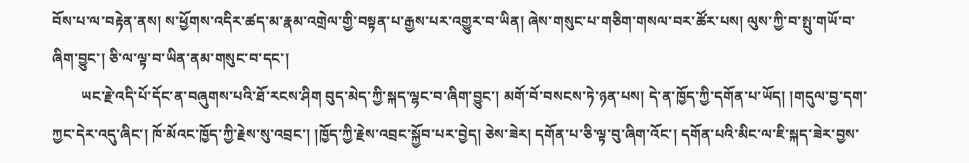བོས་པ་ལ་བརྟེན་ནས། ས་ཕྱོགས་འདིར་ཚད་མ་རྣམ་འགྲེལ་གྱི་བསྟན་པ་རྒྱས་པར་འགྱུར་བ་ཡིན། ཞེས་གསུང་པ་གཅིག་གསལ་བར་ཚོར་པས། ལུས་ཀྱི་བ་སྤུ་གཡོ་བ་ཞིག་བྱུང་། ཅི་ལ་ལྟ་བ་ཡིན་ནམ་གསུང་བ་དང་།
        ཡང་རྗེ་འདི་པོ་དོང་ན་བཞུགས་པའི་ཐོ་རངས་ཤིག བུད་མེད་ཀྱི་སྐད་ལྷང་བ་ཞིག་བྱུང་། མགོ་བོ་བསངས་ཏེ་ཉན་པས། དེ་ན་ཁྱོད་ཀྱི་དགོན་པ་ཡོད། །གདུལ་བྱ་དག་ཀྱང་དེར་འདུ་ཞིང་། ཁོ་མོའང་ཁྱོད་ཀྱི་རྗེས་སུ་འབྲང་། །ཁྱོད་ཀྱི་རྗེས་འབྲང་སྐྱོབ་པར་བྱེད། ཅེས་ཟེར། དགོན་པ་ཅི་ལྟ་བུ་ཞིག་འོང་། དགོན་པའི་མིང་ལ་ཇི་སྐད་ཟེར་བྱས་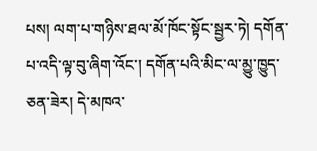པས། ལག་པ་གཉིས་ཐལ་མོ་ཁོང་སྟོང་སྦྱར་ཏེ། དགོན་པ་འདི་ལྟ་བུ་ཞིག་འོང་། དགོན་པའི་མིང་ལ་མྱུ་ཁྱུད་ཅན་ཟེར། དེ་མཁའ་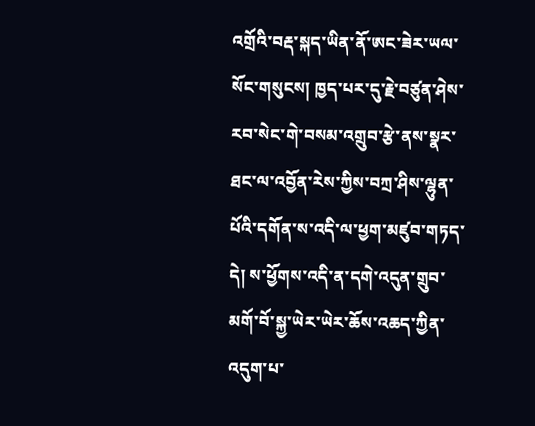འགྲོའི་བརྡ་སྐད་ཡིན་ནོ་ཨང་ཟེར་ཡལ་སོང་གསུངས། ཁྱད་པར་དུ་རྗེ་བཙུན་ཤེས་རབ་སེང་གེ་བསམ་འགྲུབ་རྩེ་ནས་སྣར་ཐང་ལ་འབྱོན་རེས་ཀྱིས་བཀྲ་ཤིས་ལྷུན་པོའི་དགོན་ས་འདི་ལ་ཕྱག་མཛུབ་གཏད་དེ། ས་ཕྱོགས་འདི་ན་དགེ་འདུན་གྲུབ་མགོ་བོ་སྐྱ་ཡེར་ཡེར་ཆོས་འཆད་ཀྱིན་འདུག་པ་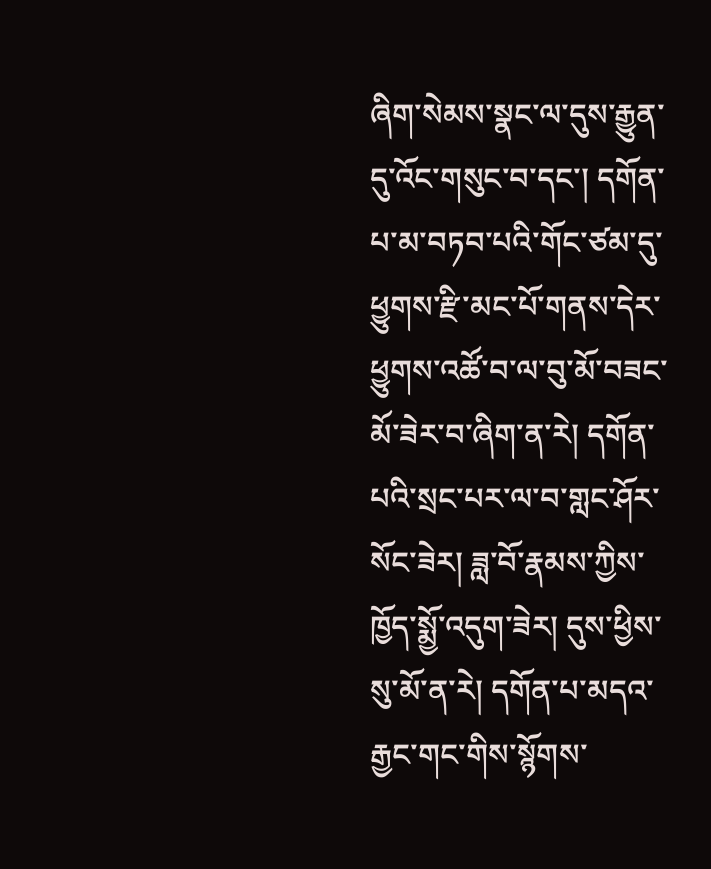ཞིག་སེམས་སྣང་ལ་དུས་རྒྱུན་དུ་འོང་གསུང་བ་དང་། དགོན་པ་མ་བཏབ་པའི་གོང་ཙམ་དུ་ཕྱུགས་རྫི་མང་པོ་གནས་དེར་ཕྱུགས་འཚོ་བ་ལ་བུ་མོ་བཟང་མོ་ཟེར་བ་ཞིག་ན་རེ། དགོན་པའི་སྲང་པར་ལ་བ་གླང་ཤོར་སོང་ཟེར། ཟླ་བོ་རྣམས་ཀྱིས་ཁྱོད་སྨྱོ་འདུག་ཟེར། དུས་ཕྱིས་སུ་མོ་ན་རེ། དགོན་པ་མདའ་རྒྱང་གང་གིས་སྙོགས་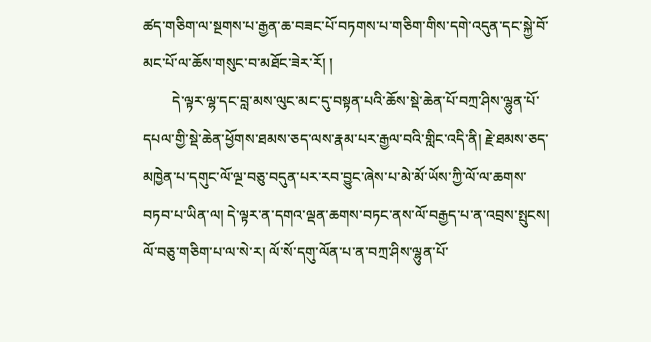ཚད་གཅིག་ལ་སྔགས་པ་རྒྱན་ཆ་བཟང་པོ་བཏགས་པ་གཅིག་གིས་དགེ་འདུན་དང་སྐྱེ་བོ་མང་པོ་ལ་ཆོས་གསུང་བ་མཐོང་ཟེར་རོ། །
        དེ་ལྟར་ལྷ་དང་བླ་མས་ལུང་མང་དུ་བསྟན་པའི་ཆོས་སྡེ་ཆེན་པོ་བཀྲ་ཤིས་ལྷུན་པོ་དཔལ་གྱི་སྡེ་ཆེན་ཕྱོགས་ཐམས་ཅད་ལས་རྣམ་པར་རྒྱལ་བའི་གླིང་འདི་ནི། རྗེ་ཐམས་ཅད་མཁྱེན་པ་དགུང་ལོ་ལྔ་བཅུ་བདུན་པར་རབ་བྱུང་ཞེས་པ་མེ་མོ་ཡོས་ཀྱི་ལོ་ལ་ཆགས་བཏབ་པ་ཡིན་ལ། དེ་ལྟར་ན་དགའ་ལྡན་ཆགས་བཏང་ནས་ལོ་བརྒྱད་པ་ན་འབྲས་སྤུངས། ལོ་བཅུ་གཅིག་པ་ལ་སེ་ར། ལོ་སོ་དགུ་ལོན་པ་ན་བཀྲ་ཤིས་ལྷུན་པོ་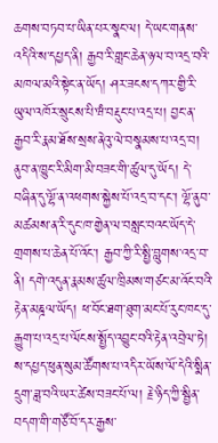ཆགས་བཏབ་པ་ཡིན་པར་སྣང་ལ། དེ་ཡང་གནས་འདིའི་ས་དཔྱད་ནི། རྒྱབ་རི་གླང་ཆེན་ཉལ་བ་འདྲ་བའི་མཁལ་མའི་སྟེང་ན་ཡོད། ཤར་ཟངས་དཀར་གྱི་རི་ཡུལ་འཁོར་སྲུངས་པི་ཝཾ་བརྡུང་པ་འདྲ་པ། བྱང་ན་རྒྱབ་རི་རྣམ་ཐོས་སྲས་ནེའུ་ལེ་བསྣམས་པ་འདྲ་བ། ནུབ་ན་ཁྱུང་རི་མིག་མི་བཟང་གི་ཚུལ་དུ་ཡོད། དེ་བཞིན་དུ་ལྷོ་ན་འཕགས་སྐྱེས་པོ་འདྲ་བ་དང་། ལྷོ་ནུབ་མཚམས་ན་རི་དུང་ཁ་གྱེན་ལ་བསླང་བའང་ཡོད་དེ་གྲགས་པ་ཆེན་པོ་འོང་། རྒྱབ་ཀྱི་རི་སྤྱི་བླུགས་འདྲ་བ་ནི། དགེ་འདུན་རྣམས་ཚུལ་ཁྲིམས་གཙང་མ་འོང་བའི་རྟེན་མཎྜལ་ཡོད། ཕ་བོང་ཐག་ཐུག་མང་པོ་རུང་ཁང་དུ་རྒྱུག་པ་འདྲ་པ་ལོངས་སྤྱོད་འབྱུང་བའི་རྟེན་འབྲེལ་ཏེ། ས་དཔྱད་ཕུན་སུམ་ཚོགས་པ་འདིར་ཡོས་ལོ་དེའི་སྨིན་དྲུག་ཟླ་བའི་ཡར་ཚེས་བཟང་པོ་ལ། རྗེ་ཉིད་ཀྱི་སྦྱིན་བདག་གི་གཙོ་བོ་དར་རྒྱས་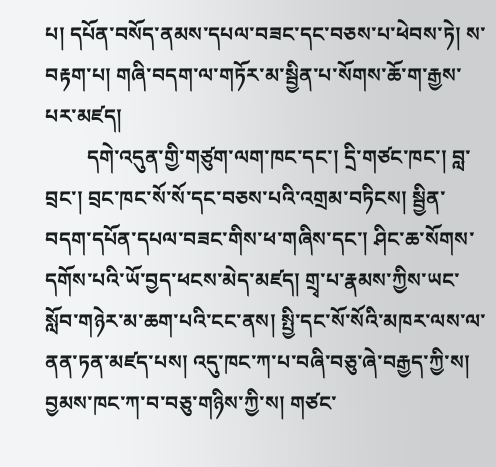པ། དཔོན་བསོད་ནམས་དཔལ་བཟང་དང་བཅས་པ་ཕེབས་ཏེ། ས་བརྟག་པ། གཞི་བདག་ལ་གཏོར་མ་སྦྱིན་པ་སོགས་ཆོ་ག་རྒྱས་པར་མཛད།
        དགེ་འདུན་གྱི་གཙུག་ལག་ཁང་དང་། དྲི་གཙང་ཁང་། བླ་བྲང་། བྲང་ཁང་སོ་སོ་དང་བཅས་པའི་འགྲམ་བཏིངས། སྦྱིན་བདག་དཔོན་དཔལ་བཟང་གིས་ཕ་གཞིས་དང་། ཤིང་ཆ་སོགས་དགོས་པའི་ཡོ་བྱད་ཕངས་མེད་མཛད། གྲྭ་པ་རྣམས་ཀྱིས་ཡང་སློབ་གཉེར་མ་ཆག་པའི་ངང་ནས། སྤྱི་དང་སོ་སོའི་མཁར་ལས་ལ་ནན་ཏན་མཛད་པས། འདུ་ཁང་ཀ་པ་བཞི་བཅུ་ཞེ་བརྒྱད་ཀྱི་ས། བྱམས་ཁང་ཀ་བ་བཅུ་གཉིས་ཀྱི་ས། གཙང་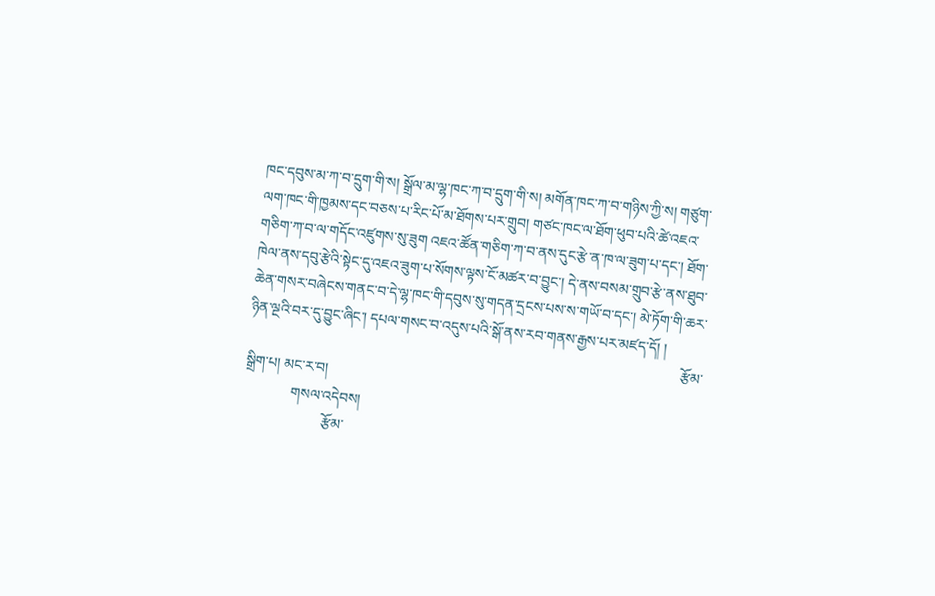ཁང་དབུས་མ་ཀ་བ་དྲུག་གི་ས། སྒྲོལ་མ་ལྷ་ཁང་ཀ་བ་དྲུག་གི་ས། མགོན་ཁང་ཀ་བ་གཉིས་ཀྱི་ས། གཙུག་ལག་ཁང་གི་ཁྱམས་དང་བཅས་པ་རིང་པོ་མ་ཐོགས་པར་གྲུབ། གཙང་ཁང་ལ་ཐོག་ཕུབ་པའི་ཚེ་འཇའ་གཅིག་ཀ་བ་ལ་གདོང་འཛུགས་སུ་ཟུག འཇའ་ཚོན་གཅིག་ཀ་བ་ནས་དུང་རྩེ་ན་ཁ་ལ་ཟུག་པ་དང་། ཐོག་ཁེལ་ནས་དབུ་རྩེའི་སྟེང་དུ་འཇའ་ཟུག་པ་སོགས་ལྟས་ངོ་མཚར་བ་བྱུང་། དེ་ནས་བསམ་གྲུབ་རྩེ་ནས་ཐུབ་ཆེན་གསར་བཞེངས་གནང་བ་དེ་ལྷ་ཁང་གི་དབུས་སུ་གདན་དྲངས་པས་ས་གཡོ་བ་དང་། མེ་ཏོག་གི་ཆར་ཉིན་ལྔའི་བར་དུ་བྱུང་ཞིང་། དཔལ་གསང་བ་འདུས་པའི་སྒོ་ནས་རབ་གནས་རྒྱས་པར་མཛད་དོ། །
                                                                                                                       རྩོམ་སྒྲིག་པ། མང་ར་བ།
             གསལ་འདེབས།
                      རྩོམ་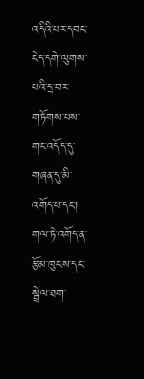འདིའི་པར་དབང་ངེད་དགེ་ལུགས་པའི་དྲ་བར་གཏོགས་པས་གང་འདོད་དུ་གཞན་དུ་མི་འགོད་པ་དང་། གལ་ཏེ་འགོད་ན་རྩོམ་ཁུངས་དང་སྦྲེལ་ཐག་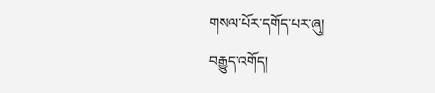གསལ་པོར་དགོད་པར་ཞུ།
བརྒྱུད་འགོད།